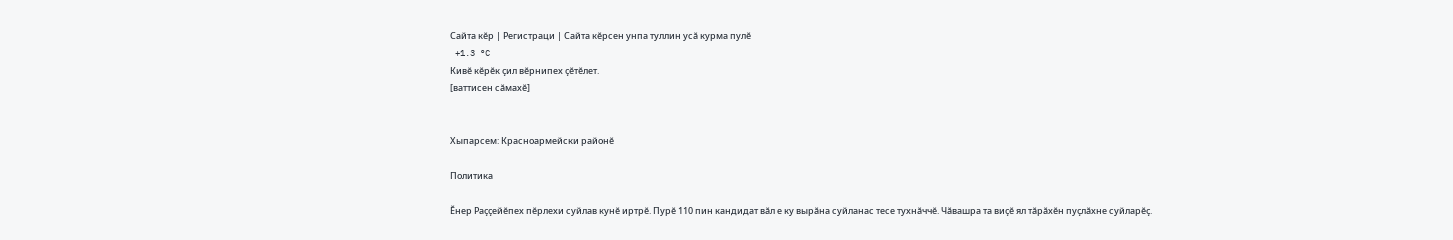Сайта кӗр | Регистраци | Сайта кӗрсен унпа туллин усӑ курма пулӗ
 +1.3 °C
Кивӗ кӗрӗк ҫил вӗрнипех ҫӗтӗлет.
[ваттисен сӑмахӗ]


Хыпарсем: Красноармейски районӗ

Политика

Ӗнер Раҫҫейӗпех пӗрлехи суйлав кунӗ иртрӗ. Пурӗ 110 пин кандидат вӑл е ку вырӑна суйланас тесе тухнӑччӗ. Чӑвашра та виҫӗ ял тӑрӑхӗн пуҫлӑхне суйларӗҫ.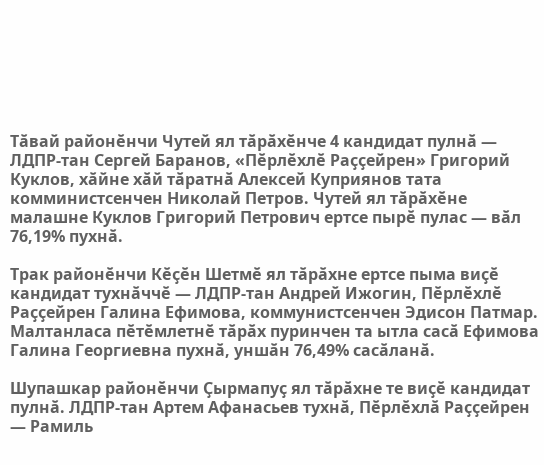Тӑвай районӗнчи Чутей ял тӑрӑхӗнче 4 кандидат пулнӑ — ЛДПР-тан Сергей Баранов, «Пӗрлӗхлӗ Раҫҫейрен» Григорий Куклов, хӑйне хӑй тӑратнӑ Алексей Куприянов тата комминистсенчен Николай Петров. Чутей ял тӑрӑхӗне малашне Куклов Григорий Петрович ертсе пырӗ пулас — вӑл 76,19% пухнӑ.

Трак районӗнчи Кӗҫӗн Шетмӗ ял тӑрӑхне ертсе пыма виҫӗ кандидат тухнӑччӗ — ЛДПР-тан Андрей Ижогин, Пӗрлӗхлӗ Раҫҫейрен Галина Ефимова, коммунистсенчен Эдисон Патмар. Малтанласа пӗтӗмлетнӗ тӑрӑх пуринчен та ытла сасӑ Ефимова Галина Георгиевна пухнӑ, уншӑн 76,49% сасӑланӑ.

Шупашкар районӗнчи Ҫырмапуҫ ял тӑрӑхне те виҫӗ кандидат пулнӑ. ЛДПР-тан Артем Афанасьев тухнӑ, Пӗрлӗхлӑ Раҫҫейрен — Рамиль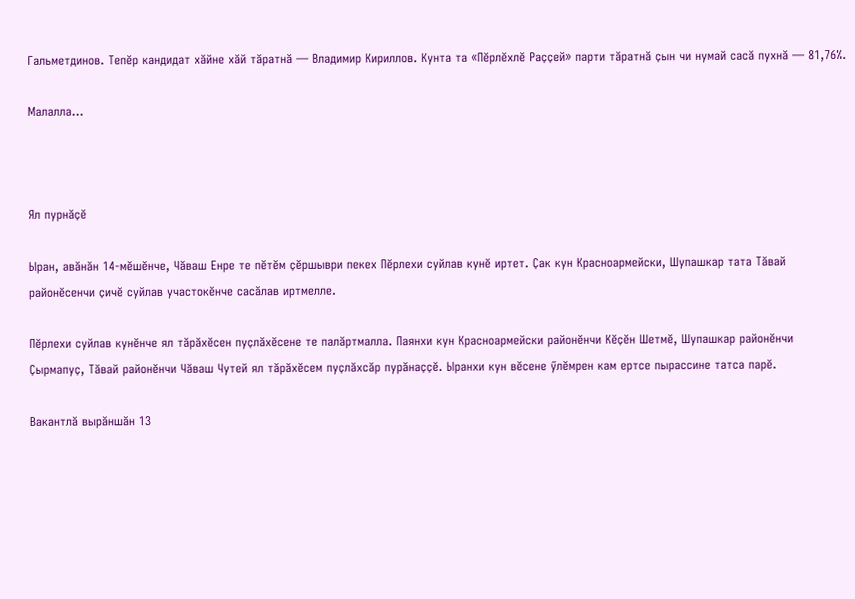Гальметдинов. Тепӗр кандидат хӑйне хӑй тӑратнӑ — Владимир Кириллов. Кунта та «Пӗрлӗхлӗ Раҫҫей» парти тӑратнӑ ҫын чи нумай сасӑ пухнӑ — 81,76%.

Малалла...



Ял пурнӑҫӗ

Ыран, авӑнӑн 14-мӗшӗнче, Чӑваш Енре те пӗтӗм ҫӗршыври пекех Пӗрлехи суйлав кунӗ иртет. Ҫак кун Красноармейски, Шупашкар тата Тӑвай районӗсенчи ҫичӗ суйлав участокӗнче сасӑлав иртмелле.

Пӗрлехи суйлав кунӗнче ял тӑрӑхӗсен пуҫлӑхӗсене те палӑртмалла. Паянхи кун Красноармейски районӗнчи Кӗҫӗн Шетмӗ, Шупашкар районӗнчи Ҫырмапуҫ, Тӑвай районӗнчи Чӑваш Чутей ял тӑрӑхӗсем пуҫлӑхсӑр пурӑнаҫҫӗ. Ыранхи кун вӗсене ӳлӗмрен кам ертсе пырассине татса парӗ.

Вакантлӑ вырӑншӑн 13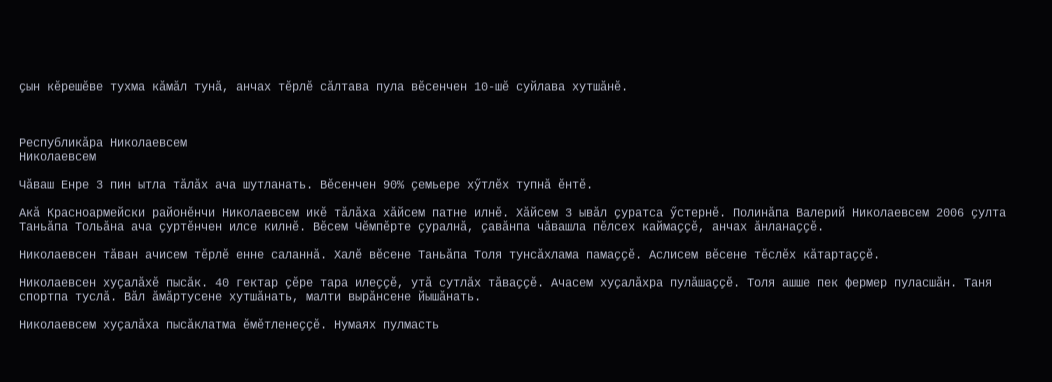ҫын кӗрешӗве тухма кӑмӑл тунӑ, анчах тӗрлӗ сӑлтава пула вӗсенчен 10-шӗ суйлава хутшӑнӗ.



Республикӑра Николаевсем
Николаевсем

Чӑваш Енре 3 пин ытла тӑлӑх ача шутланать. Вӗсенчен 90% ҫемьере хӳтлӗх тупнӑ ӗнтӗ.

Акӑ Красноармейски районӗнчи Николаевсем икӗ тӑлӑха хӑйсем патне илнӗ. Хӑйсем 3 ывӑл ҫуратса ӳстернӗ. Полинӑпа Валерий Николаевсем 2006 ҫулта Таньӑпа Тольӑна ача ҫуртӗнчен илсе килнӗ. Вӗсем Чӗмпӗрте ҫуралнӑ, ҫавӑнпа чӑвашла пӗлсех каймаҫҫӗ, анчах ӑнланаҫҫӗ.

Николаевсен тӑван ачисем тӗрлӗ енне саланнӑ. Халӗ вӗсене Таньӑпа Толя тунсӑхлама памаҫҫӗ. Аслисем вӗсене тӗслӗх кӑтартаҫҫӗ.

Николаевсен хуҫалӑхӗ пысӑк. 40 гектар ҫӗре тара илеҫҫӗ, утӑ сутлӑх тӑваҫҫӗ. Ачасем хуҫалӑхра пулӑшаҫҫӗ. Толя ашше пек фермер пуласшӑн. Таня спортпа туслӑ. Вӑл ӑмӑртусене хутшӑнать, малти вырӑнсене йышӑнать.

Николаевсем хуҫалӑха пысӑклатма ӗмӗтленеҫҫӗ. Нумаях пулмасть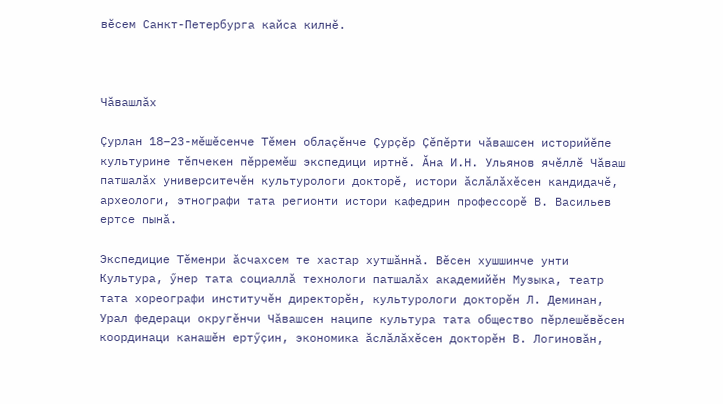вӗсем Санкт-Петербурга кайса килнӗ.



Чӑвашлӑх

Ҫурлан 18–23-мӗшӗсенче Тӗмен облаҫӗнче Ҫурҫӗр Ҫӗпӗрти чӑвашсен историйӗпе культурине тӗпчекен пӗрремӗш экспедици иртнӗ. Ӑна И.Н. Ульянов ячӗллӗ Чӑваш патшалӑх университечӗн культурологи докторӗ, истори ӑслӑлӑхӗсен кандидачӗ, археологи, этнографи тата регионти истори кафедрин профессорӗ В. Васильев ертсе пынӑ.

Экспедицие Тӗменри ӑсчахсем те хастар хутшӑннӑ. Вӗсен хушшинче унти Культура, ӳнер тата социаллӑ технологи патшалӑх академийӗн Музыка, театр тата хореографи институчӗн директорӗн, культурологи докторӗн Л. Деминан, Урал федераци округӗнчи Чӑвашсен наципе культура тата общество пӗрлешӗвӗсен координаци канашӗн ертӳҫин, экономика ӑслӑлӑхӗсен докторӗн В. Логиновӑн,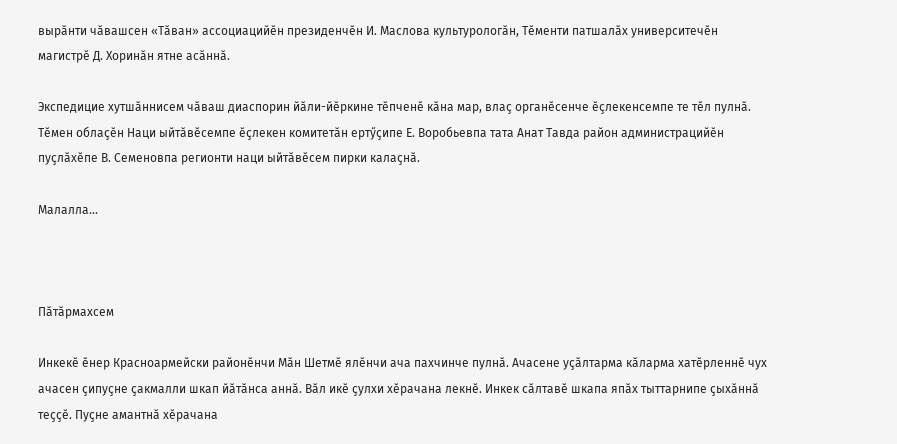вырӑнти чӑвашсен «Тӑван» ассоциацийӗн президенчӗн И. Маслова культурологӑн, Тӗменти патшалӑх университечӗн магистрӗ Д. Хоринӑн ятне асӑннӑ.

Экспедицие хутшӑннисем чӑваш диаспорин йӑли-йӗркине тӗпченӗ кӑна мар, влаҫ органӗсенче ӗҫлекенсемпе те тӗл пулнӑ. Тӗмен облаҫӗн Наци ыйтӑвӗсемпе ӗҫлекен комитетӑн ертӳҫипе Е. Воробьевпа тата Анат Тавда район администрацийӗн пуҫлӑхӗпе В. Семеновпа регионти наци ыйтӑвӗсем пирки калаҫнӑ.

Малалла...



Пӑтӑрмахсем

Инкекӗ ӗнер Красноармейски районӗнчи Мӑн Шетмӗ ялӗнчи ача пахчинче пулнӑ. Ачасене уҫӑлтарма кӑларма хатӗрленнӗ чух ачасен ҫипуҫне ҫакмалли шкап йӑтӑнса аннӑ. Вӑл икӗ ҫулхи хӗрачана лекнӗ. Инкек сӑлтавӗ шкапа япӑх тыттарнипе ҫыхӑннӑ теҫҫӗ. Пуҫне амантнӑ хӗрачана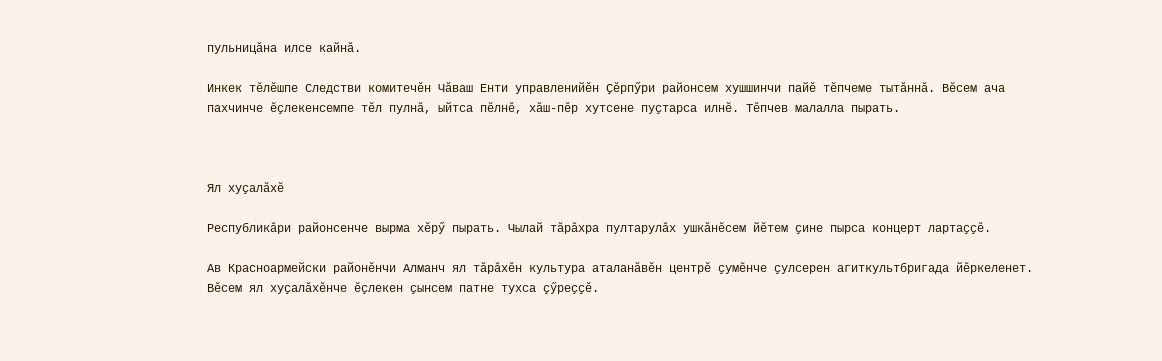пульницӑна илсе кайнӑ.

Инкек тӗлӗшпе Следстви комитечӗн Чӑваш Енти управленийӗн Ҫӗрпӳри районсем хушшинчи пайӗ тӗпчеме тытӑннӑ. Вӗсем ача пахчинче ӗҫлекенсемпе тӗл пулнӑ, ыйтса пӗлнӗ, хӑш-пӗр хутсене пуҫтарса илнӗ. Тӗпчев малалла пырать.



Ял хуҫалӑхӗ

Республикӑри районсенче вырма хӗрӳ пырать. Чылай тӑрӑхра пултарулӑх ушкӑнӗсем йӗтем ҫине пырса концерт лартаҫҫӗ.

Ав Красноармейски районӗнчи Алманч ял тӑрӑхӗн культура аталанӑвӗн центрӗ ҫумӗнче ҫулсерен агиткультбригада йӗркеленет. Вӗсем ял хуҫалӑхӗнче ӗҫлекен ҫынсем патне тухса ҫӳреҫҫӗ.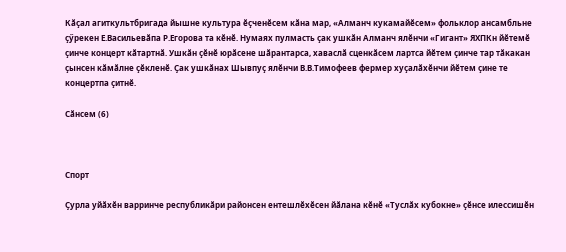Кӑҫал агиткультбригада йышне культура ӗҫченӗсем кӑна мар, «Алманч кукамайӗсем» фольклор ансамбльне ҫӳрекен Е.Васильевӑпа Р.Егорова та кӗнӗ. Нумаях пулмасть ҫак ушкӑн Алманч ялӗнчи «Гигант» ЯХПКн йӗтемӗ ҫинче концерт кӑтартнӑ. Ушкӑн ҫӗнӗ юрӑсене шӑрантарса, хаваслӑ сценкӑсем лартса йӗтем ҫинче тар тӑкакан ҫынсен кӑмӑлне ҫӗкленӗ. Ҫак ушкӑнах Шывпуҫ ялӗнчи В.В.Тимофеев фермер хуҫалӑхӗнчи йӗтем ҫине те концертпа ҫитнӗ.

Сӑнсем (6)



Спорт

Ҫурла уйӑхӗн варринче республикӑри районсен ентешлӗхӗсен йӑлана кӗнӗ «Туслӑх кубокне» ҫӗнсе илессишӗн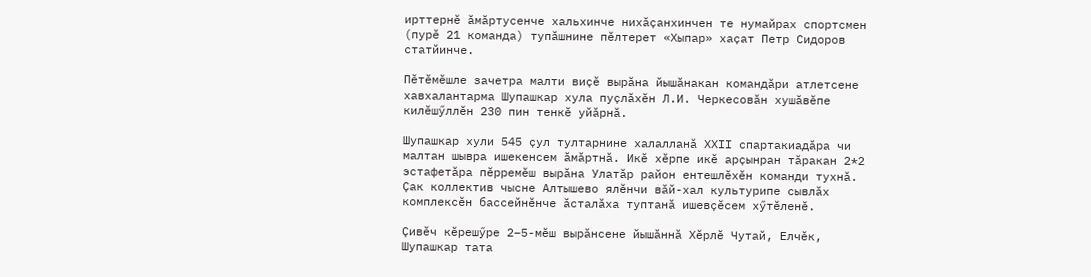ирттернӗ ӑмӑртусенче хальхинче нихӑҫанхинчен те нумайрах спортсмен (пурӗ 21 команда) тупӑшнине пӗлтерет «Хыпар» хаҫат Петр Сидоров статйинче.

Пӗтӗмӗшле зачетра малти виҫӗ вырӑна йышӑнакан командӑри атлетсене хавхалантарма Шупашкар хула пуҫлӑхӗн Л.И. Черкесовӑн хушӑвӗпе килӗшӳллӗн 230 пин тенкӗ уйӑрнӑ.

Шупашкар хули 545 ҫул тултарнине халалланӑ XXII спартакиадӑра чи малтан шывра ишекенсем ӑмӑртнӑ. Икӗ хӗрпе икӗ арҫынран тӑракан 2*2 эстафетӑра пӗрремӗш вырӑна Улатӑр район ентешлӗхӗн команди тухнӑ. Ҫак коллектив чысне Алтышево ялӗнчи вӑй-хал культурипе сывлӑх комплексӗн бассейнӗнче ӑсталӑха туптанӑ ишевҫӗсем хӳтӗленӗ.

Ҫивӗч кӗрешӳре 2–5-мӗш вырӑнсене йышӑннӑ Хӗрлӗ Чутай, Елчӗк, Шупашкар тата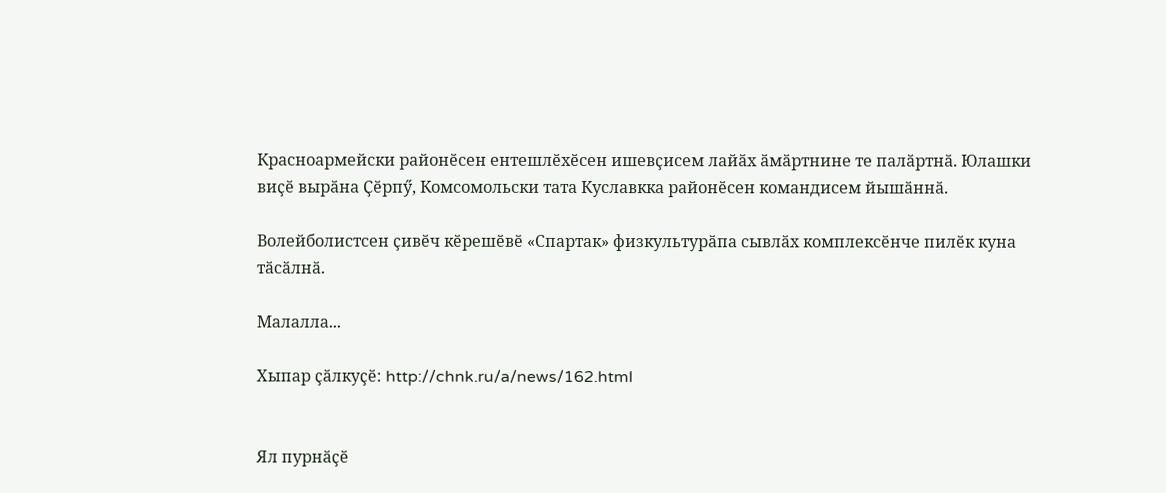Красноармейски районӗсен ентешлӗхӗсен ишевҫисем лайӑх ӑмӑртнине те палӑртнӑ. Юлашки виҫӗ вырӑна Ҫӗрпӳ, Комсомольски тата Куславкка районӗсен командисем йышӑннӑ.

Волейболистсен ҫивӗч кӗрешӗвӗ «Спартак» физкультурӑпа сывлӑх комплексӗнче пилӗк куна тӑсӑлнӑ.

Малалла...

Хыпар ҫӑлкуҫӗ: http://chnk.ru/a/news/162.html


Ял пурнӑҫӗ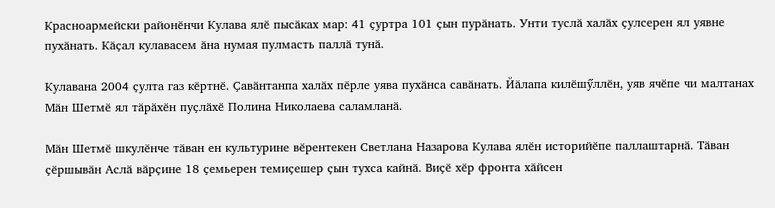Красноармейски районӗнчи Кулава ялӗ пысӑках мар: 41 ҫуртра 101 ҫын пурӑнать. Унти туслӑ халӑх ҫулсерен ял уявне пухӑнать. Кӑҫал кулавасем ӑна нумая пулмасть паллӑ тунӑ.

Кулавана 2004 ҫулта газ кӗртнӗ. Ҫавӑнтанпа халӑх пӗрле уява пухӑнса савӑнать. Йӑлапа килӗшӳллӗн, уяв ячӗпе чи малтанах Мӑн Шетмӗ ял тӑрӑхӗн пуҫлӑхӗ Полина Николаева саламланӑ.

Мӑн Шетмӗ шкулӗнче тӑван ен культурине вӗрентекен Светлана Назарова Кулава ялӗн историйӗпе паллаштарнӑ. Тӑван ҫӗршывӑн Аслӑ вӑрҫине 18 ҫемьерен темиҫешер ҫын тухса кайнӑ. Виҫӗ хӗр фронта хӑйсен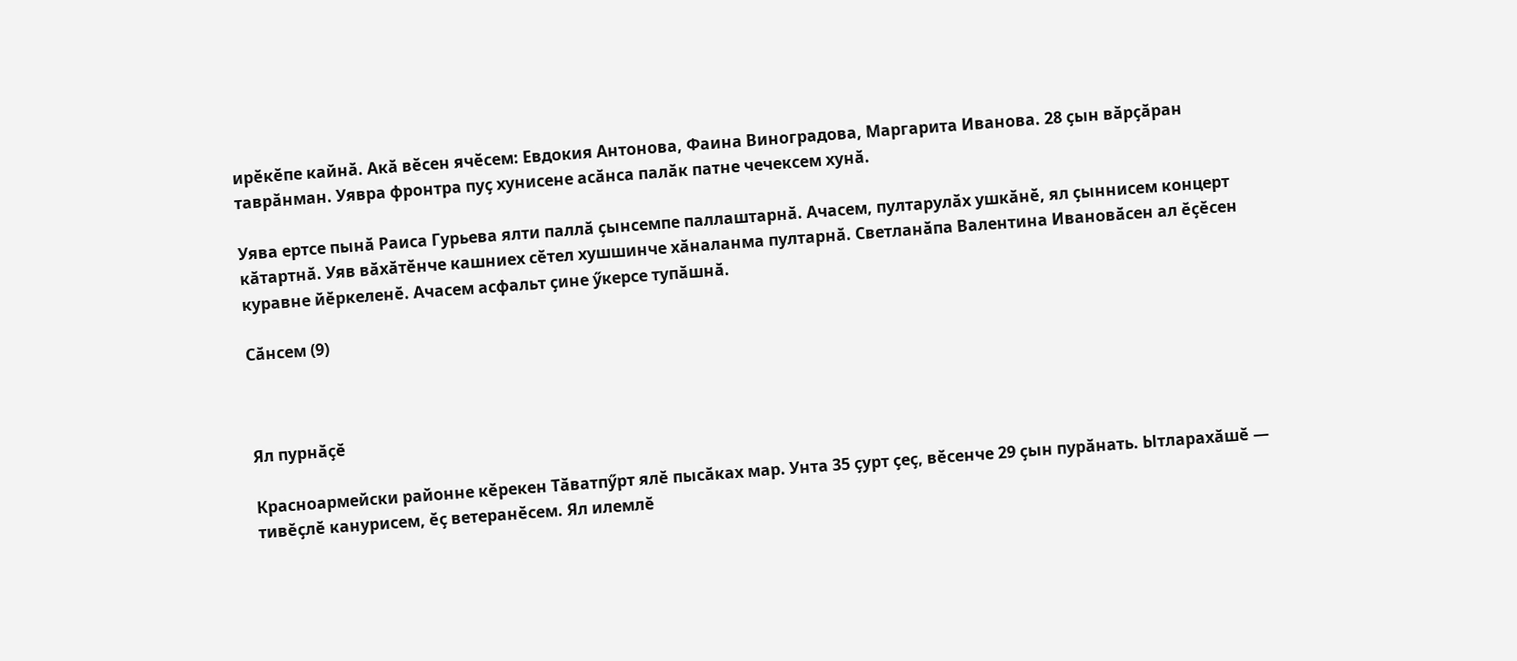ирӗкӗпе кайнӑ. Акӑ вӗсен ячӗсем: Евдокия Антонова, Фаина Виноградова, Маргарита Иванова. 28 ҫын вӑрҫӑран таврӑнман. Уявра фронтра пуҫ хунисене асӑнса палӑк патне чечексем хунӑ.

Уява ертсе пынӑ Раиса Гурьева ялти паллӑ ҫынсемпе паллаштарнӑ. Ачасем, пултарулӑх ушкӑнӗ, ял ҫыннисем концерт кӑтартнӑ. Уяв вӑхӑтӗнче кашниех сӗтел хушшинче хӑналанма пултарнӑ. Светланӑпа Валентина Ивановӑсен ал ӗҫӗсен куравне йӗркеленӗ. Ачасем асфальт ҫине ӳкерсе тупӑшнӑ.

Сӑнсем (9)



Ял пурнӑҫӗ

Красноармейски районне кӗрекен Тӑватпӳрт ялӗ пысӑках мар. Унта 35 ҫурт ҫеҫ, вӗсенче 29 ҫын пурӑнать. Ытларахӑшӗ — тивӗҫлӗ канурисем, ӗҫ ветеранӗсем. Ял илемлӗ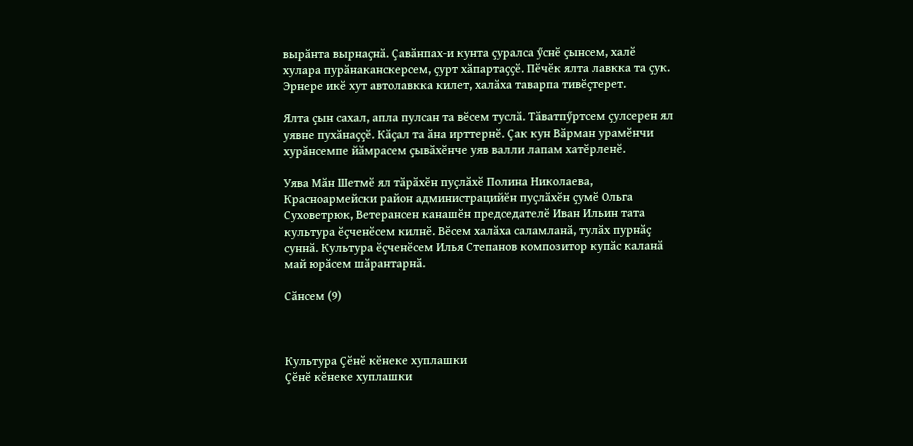вырӑнта вырнаҫнӑ. Ҫавӑнпах-и кунта ҫуралса ӳснӗ ҫынсем, халӗ хулара пурӑнаканскерсем, ҫурт хӑпартаҫҫӗ. Пӗчӗк ялта лавкка та ҫук. Эрнере икӗ хут автолавкка килет, халӑха таварпа тивӗҫтерет.

Ялта ҫын сахал, апла пулсан та вӗсем туслӑ. Тӑватпӳртсем ҫулсерен ял уявне пухӑнаҫҫӗ. Кӑҫал та ӑна ирттернӗ. Ҫак кун Вӑрман урамӗнчи хурӑнсемпе йӑмрасем ҫывӑхӗнче уяв валли лапам хатӗрленӗ.

Уява Мӑн Шетмӗ ял тӑрӑхӗн пуҫлӑхӗ Полина Николаева, Красноармейски район администрацийӗн пуҫлӑхӗн ҫумӗ Ольга Суховетрюк, Ветерансен канашӗн председателӗ Иван Ильин тата культура ӗҫченӗсем килнӗ. Вӗсем халӑха саламланӑ, тулӑх пурнӑҫ суннӑ. Культура ӗҫченӗсем Илья Степанов композитор купӑс каланӑ май юрӑсем шӑрантарнӑ.

Сӑнсем (9)



Культура Ҫӗнӗ кӗнеке хуплашки
Ҫӗнӗ кӗнеке хуплашки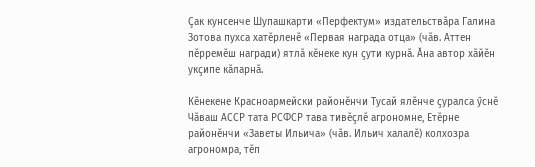Ҫак кунсенче Шупашкарти «Перфектум» издательствӑра Галина Зотова пухса хатӗрленӗ «Первая награда отца» (чӑв. Аттен пӗрремӗш награди) ятлӑ кӗнеке кун ҫути курнӑ. Ӑна автор хӑйӗн укҫипе кӑларнӑ.

Кӗнекене Красноармейски районӗнчи Тусай ялӗнче ҫуралса ӳснӗ Чӑваш АССР тата РСФСР тава тивӗҫлӗ агрономне, Етӗрне районӗнчи «Заветы Ильича» (чӑв. Ильич халалӗ) колхозра агрономра, тӗп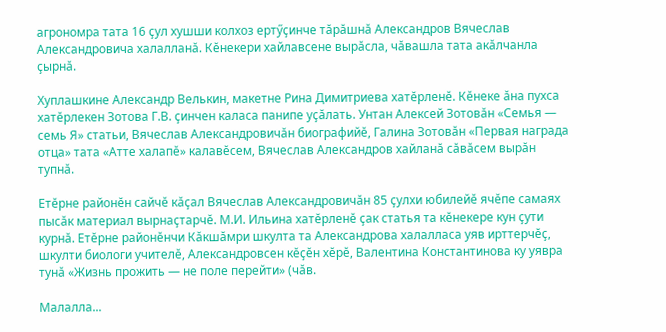агрономра тата 16 ҫул хушши колхоз ертӳҫинче тӑрӑшнӑ Александров Вячеслав Александровича халалланӑ. Кӗнекери хайлавсене вырӑсла, чӑвашла тата акӑлчанла ҫырнӑ.

Хуплашкине Александр Велькин, макетне Рина Димитриева хатӗрленӗ. Кӗнеке ӑна пухса хатӗрлекен Зотова Г.В. ҫинчен каласа панипе уҫӑлать. Унтан Алексей Зотовӑн «Семья — семь Я» статьи, Вячеслав Александровичӑн биографийӗ, Галина Зотовӑн «Первая награда отца» тата «Атте халапӗ» калавӗсем, Вячеслав Александров хайланӑ сӑвӑсем вырӑн тупнӑ.

Етӗрне районӗн сайчӗ кӑҫал Вячеслав Александровичӑн 85 ҫулхи юбилейӗ ячӗпе самаях пысӑк материал вырнаҫтарчӗ. М.И. Ильина хатӗрленӗ ҫак статья та кӗнекере кун ҫути курнӑ. Етӗрне районӗнчи Кӑкшӑмри шкулта та Александрова халалласа уяв ирттерчӗҫ, шкулти биологи учителӗ, Александровсен кӗҫӗн хӗрӗ, Валентина Константинова ку уявра тунӑ «Жизнь прожить — не поле перейти» (чӑв.

Малалла...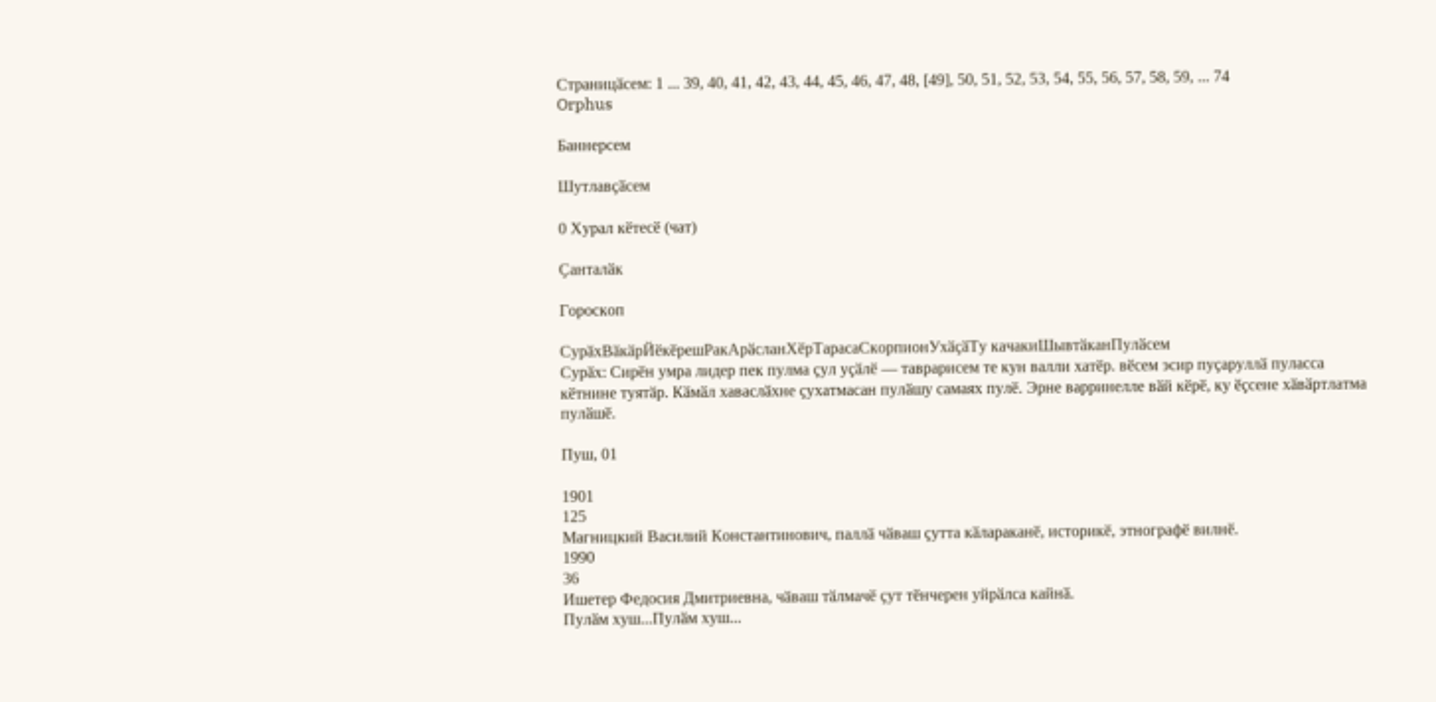Страницӑсем: 1 ... 39, 40, 41, 42, 43, 44, 45, 46, 47, 48, [49], 50, 51, 52, 53, 54, 55, 56, 57, 58, 59, ... 74
Orphus

Баннерсем

Шутлавҫӑсем

0 Хурал кӗтесӗ (чат)

Ҫанталӑк

Гороскоп

СурӑхВӑкӑрЙӗкӗрешРакАрӑсланХӗрТарасаСкорпионУхӑҫӑТу качакиШывтӑканПулӑсем
Сурӑх: Сирӗн умра лидер пек пулма ҫул уҫӑлӗ — таврарисем те кун валли хатӗр. вӗсем эсир пуҫаруллӑ пуласса кӗтнине туятӑр. Кӑмӑл хаваслӑхне ҫухатмасан пулӑшу самаях пулӗ. Эрне варринелле вӑй кӗрӗ, ку ӗҫсене хӑвӑртлатма пулӑшӗ.

Пуш, 01

1901
125
Магницкий Василий Константинович, паллӑ чӑваш ҫутта кӑлараканӗ, историкӗ, этнографӗ вилнӗ.
1990
36
Ишетер Федосия Дмитриевна, чӑваш тӑлмачӗ ҫут тӗнчерен уйрӑлса кайнӑ.
Пулӑм хуш...Пулӑм хуш...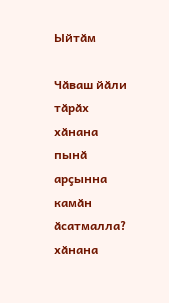Ыйтӑм

Чӑваш йӑли тӑрӑх хӑнана пынӑ арҫынна камӑн ӑсатмалла?
хӑнана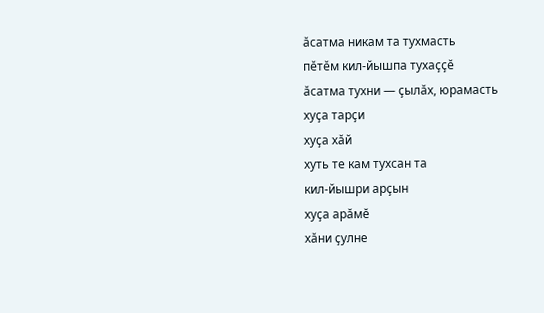ӑсатма никам та тухмасть
пӗтӗм кил-йышпа тухаҫҫӗ
ӑсатма тухни — ҫылӑх, юрамасть
хуҫа тарҫи
хуҫа хӑй
хуть те кам тухсан та
кил-йышри арҫын
хуҫа арӑмӗ
хӑни ҫулне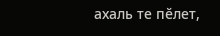ахаль те пӗлет,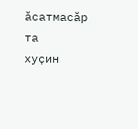ӑсатмасӑр та
хуҫин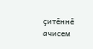ҫитӗннӗ ачисем